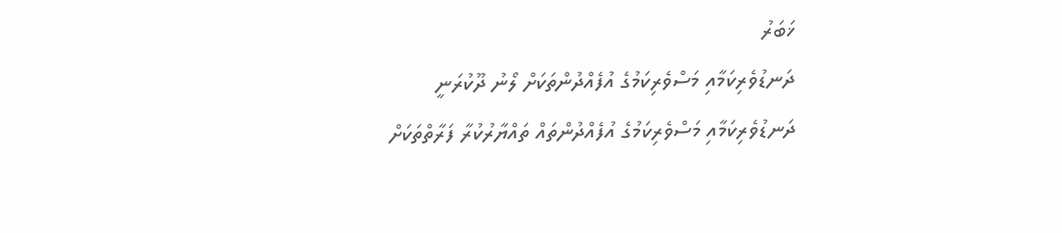ޚަބަރު
ދަނޑުވެރިކަމާއި މަސްވެރިކަމުގެ އުފެއްދުންތަކަށް ލޯނު ދޫކުރަނީ
ދަނޑުވެރިކަމާއި މަސްވެރިކަމުގެ އުފެއްދުންތައް ތައްޔާރުކުރާ ފަރާތްތަކަށް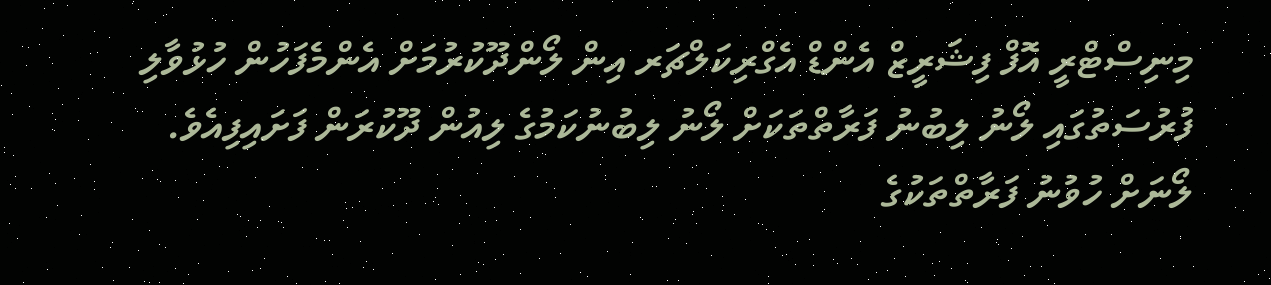މިނިސްޓްރީ އޮފް ފިޝަރީޒް އެންޑް އެގްރިކަލްޗަރ އިން ލޯންދޫކުރުމަށް އެންމެފަހުން ހުޅުވާލި ފުރުސަތުގައި ލޯނު ލިބުނު ފަރާތްތަކަށް ލޯނު ލިބުނުކަމުގެ ލިއުން ދޫކުރަން ފަށައިފިއެވެ.
ލޯނަށް ހުވުނު ފަރާތްތަކުގެ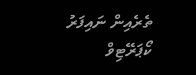ތެރެއިން ނައިފަރު ކޯޕަރޭޓިވް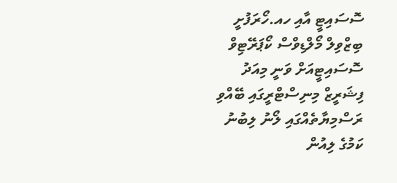ސޮސައިޓީ އާއި ހއ.ހޯރަފުށީ ބިޒްވިލް މޯލްޑިވްސް ކޯޕަރޭޓިވް ސޮސައިޓީއަށް ވަނީ މިއަދު ފިޝަރީޒް މިނިސްޓްރީގައި ބޭއްވި ރަސްމިޔާތެއްގައި ލޯނު ލިބުނު ކަމުގެ ލިއުން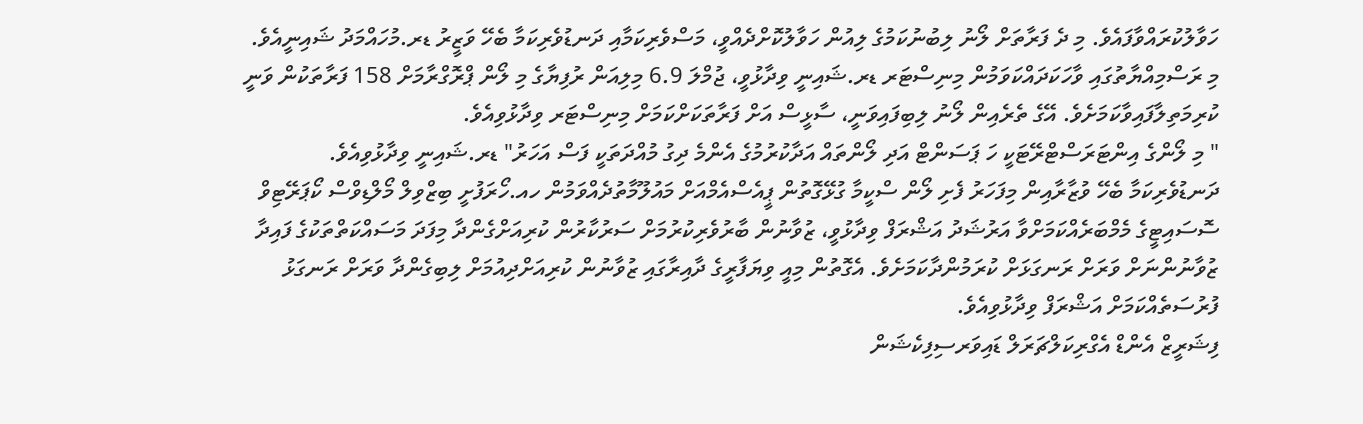ހަވާލުކުރައްވާފައެވެ. މި ދެ ފަރާތަށް ލޯނު ލިބުނުކަމުގެ ލިއުން ހަވާލުކޮށްދެއްވީ، މަސްވެރިކަމާއި ދަނޑުވެރިކަމާ ބެހޭ ވަޒީރު ޑރ.މުހައްމަދު ޝައިނީއެވެ.
މި ރަސްމިއްޔާތުގައި ވާހަކަދައްކަވަމުން މިނިސްޓަރ ޑރ.ޝައިނީ ވިދާޅުވީ، ޖުމްލަ 6.9 މިލިއަން ރުފިޔާގެ މި ލޯން ޕްރޮގްރާމަށް 158 ފަރާތަކުން ވަނީ ކުރިމަތިލާފައިވާކަމަށެވެ. އޭގެ ތެރެއިން ލޯނު ލިބިފައިވަނީ، ސާޅީސް އަށް ފަރާތަކަށްކަމަށް މިނިސްޓަރ ވިދާޅުވިއެވެ.
" މި ލޯންގެ އިންޓަރަސްޓްރޭޓަކީ ހަ ޕަސަންޓް އަދި ލޯންތައް އަދާކުރުމުގެ އެންމެ ދިގު މުއްދަތަކީ ފަސް އަހަރު" ޑރ.ޝައިނީ ވިދާޅުވިއެވެ.
ދަނޑުވެރިކަމާ ބެހޭ ވުޒާރާއިން މިފަހަރު ފެށި ލޯން ސްކީމާ ގުޅޭގޮތުން ޕީއެސްއެމްއަށް މައުލޫމާތުދެއްވަމުން ހއ.ހޯރަފުށީ ބިޒްވިލް މޯލްޑިވްސް ކޯޕަރޭޓިވް ސޮސައިޓީގެ މެމްބަރެއްކަމަށްވާ އަރުޝަދު އަޝްރަފް ވިދާޅުވީ، ޒުވާނުން ބާރުވެރިކުރުމަށް ސަރުކާރުން ކުރިއަށްގެންދާ މިފަދަ މަސައްކަތްތަކުގެ ފައިދާ ޒުވާނުންނަށް ވަރަށް ރަނގަޅަށް ކުރަމުންދާކަމަށެވެ. އެގޮތުން މިއީ ވިޔަފާރީގެ ދާއިރާގައި ޒުވާނުން ކުރިއަށްދިއުމަށް ލިބިގެންދާ ވަރަށް ރަނގަޅު ފުރުސަތެއްކަމަށް އަޝްރަފް ވިދާޅުވިއެވެ.
ފިޝަރީޒް އެންޑް އެގްރިކަލްޗަރަލް ޑައިވަރސިފިކެޝަން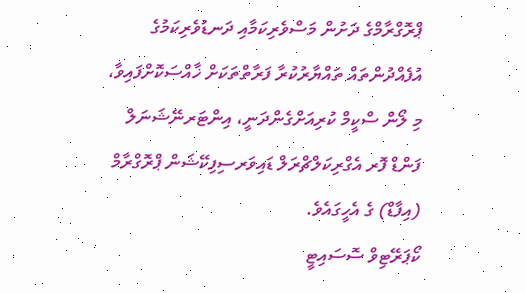ޕްރޮގްރާމްގެ ދަށުން މަސްވެރިކަމާއި ދަނޑުވެރިކަމުގެ އުފެއްދުންތައް ތައްޔާރުކުރާ ފަރާތްތަކަށް ޚާއްސަކޮށްފައިވާ، މި ލޯން ސްކީމް ކުރިއަށްގެންދަނީ، އިންޓަރނޭޝަނަލް ފަންޑް ފޮރ އެގްރިކަލްޗްރަލް ޑައިވަރސިފިކޭޝަން ޕްރޮގްރާމް (އިފާޑް) ގެ އެހީގައެވެ.
ކޯޕަރޭޓިވް ސޮސައިޓީ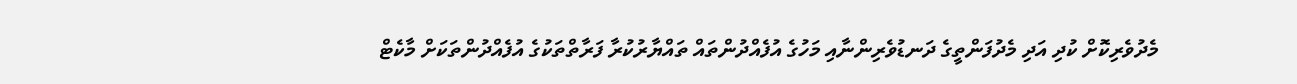މެދުވެރިކޮށް ކުދި އަދި މެދުފަންތީގެ ދަނޑުވެރިންނާއި މަހުގެ އުފެއްދުންތައް ތައްޔާރުކުރާ ފަރާތްތަކުގެ އުފެއްދުންތަކަށް މާކެޓް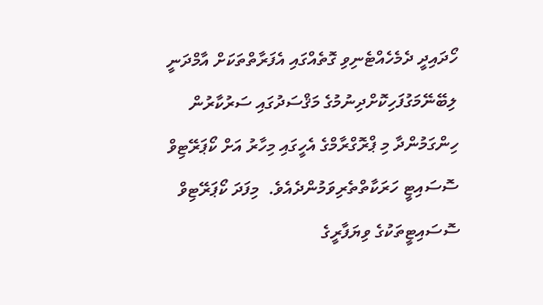ހޯދައިދީ ދެމެހެއްޓެނިވި ގޮތެއްގައި އެފަރާތްތަކަށް އާމްދަނީ ލިބޭނޭމަގުފަހިކޮށްދިނުމުގެ މަޤްސަދުގައި ސަރުކާރުން ހިންގަމުންދާ މި ޕްރޮގްރާމްގެ އެހީގައި މިހާރު އަށް ކޯޕަރޭޓިވް ސޮސައިޓީ ހަރަކާތްތެރިވަމުންދެއެވެ.  މިފަދަ ކޯޕަރޭޓިވް ސޮސައިޓީތަކުގެ ވިޔަފާރީގެ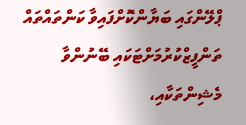ޕްލޭންގައި ބަޔާންކޮށްފައިވާ ކަންތައްތައް ތަންފީޒްކުރުމަށްޓަކައި ބޭނުންވާ މެޝިންތަކާއި،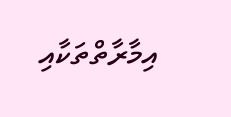އިމާރާތްތަކާއި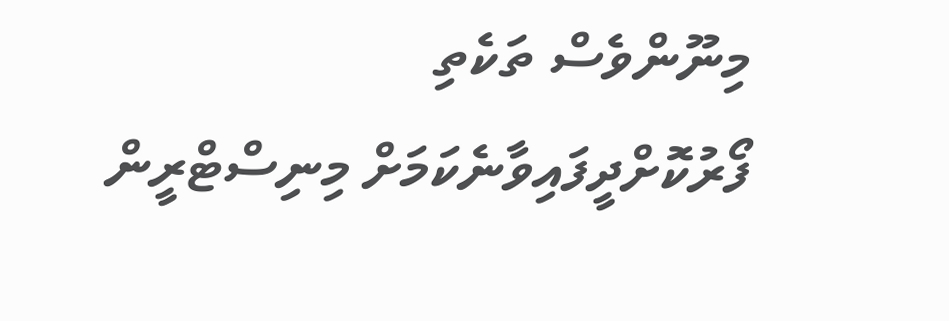މިނޫންވެސް ތަކެތި ފޯރުކޮށްދީފައިވާނެކަމަށް މިނިސްޓްރީން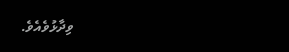ވިދާޅުވެއެވެ.